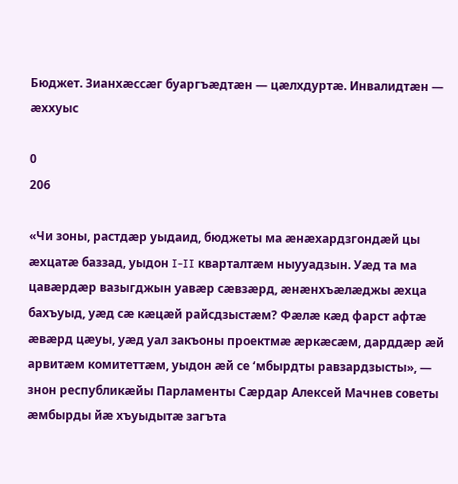Бюджет. Зианхӕссӕг буаргъӕдтӕн — цӕлхдуртӕ. Инвалидтӕн — ӕххуыс

0
206

«Чи зоны, растдӕр уыдаид, бюджеты ма ӕнӕхардзгондӕй цы ӕхцатӕ баззад, уыдон I-II кварталтӕм ныууадзын. Уӕд та ма цавӕрдӕр вазыгджын уавӕр сӕвзӕрд, ӕнӕнхъӕлӕджы ӕхца бахъуыд, уӕд сӕ кӕцӕй райсдзыстӕм? Фӕлӕ кӕд фарст афтӕ ӕвӕрд цӕуы, уӕд уал закъоны проектмӕ ӕркӕсӕм, дарддӕр ӕй арвитӕм комитеттӕм, уыдон ӕй се ‘мбырдты равзардзысты», — знон республикӕйы Парламенты Сӕрдар Алексей Мачнев советы ӕмбырды йӕ хъуыдытӕ загъта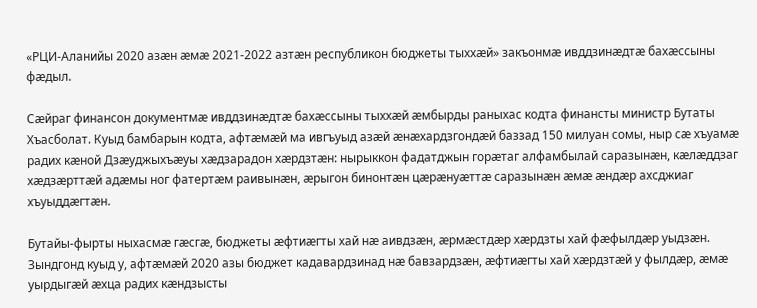«РЦИ-Аланийы 2020 азӕн ӕмӕ 2021-2022 азтӕн республикон бюджеты тыххӕй» закъонмӕ ивддзинӕдтӕ бахӕссыны фӕдыл.

Сӕйраг финансон документмӕ ивддзинӕдтӕ бахӕссыны тыххӕй ӕмбырды раныхас кодта финансты министр Бутаты Хъасболат. Куыд бамбарын кодта, афтӕмӕй ма ивгъуыд азӕй ӕнӕхардзгондӕй баззад 150 милуан сомы, ныр сӕ хъуамӕ радих кӕной Дзӕуджыхъӕуы хӕдзарадон хӕрдзтӕн: нырыккон фадатджын горӕтаг алфамбылай саразынӕн, кӕлӕддзаг хӕдзӕрттӕй адӕмы ног фатертӕм раивынӕн, ӕрыгон бинонтӕн цӕрӕнуӕттӕ саразынӕн ӕмӕ ӕндӕр ахсджиаг хъуыддӕгтӕн.

Бутайы-фырты ныхасмӕ гӕсгӕ, бюджеты ӕфтиӕгты хай нӕ аивдзӕн, ӕрмӕстдӕр хӕрдзты хай фӕфылдӕр уыдзӕн. Зындгонд куыд у, афтӕмӕй 2020 азы бюджет кадавардзинад нӕ бавзардзӕн, ӕфтиӕгты хай хӕрдзтӕй у фылдӕр, ӕмӕ уырдыгӕй ӕхца радих кӕндзысты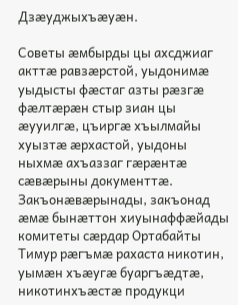Дзӕуджыхъӕуӕн.

Советы ӕмбырды цы ахсджиаг акттӕ равзӕрстой, уыдонимӕ уыдысты фӕстаг азты рӕзгӕ фӕлтӕрӕн стыр зиан цы ӕууилгӕ, цъиргӕ хъылмайы хуызтӕ ӕрхастой, уыдоны ныхмӕ ахъаззаг гӕрӕнтӕ сӕвӕрыны документтӕ. Закъонӕвӕрынады, закъонад ӕмӕ бынӕттон хиуынаффӕйады комитеты сӕрдар Ортабайты Тимур рӕгъмӕ рахаста никотин, уымӕн хъӕугӕ буаргъӕдтӕ, никотинхъӕстӕ продукци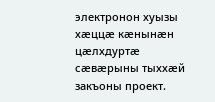электронон хуызы хӕццӕ кӕнынӕн цӕлхдуртӕ сӕвӕрыны тыххӕй закъоны проект.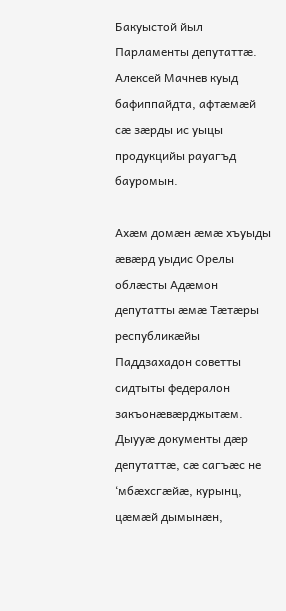Бакуыстой йыл Парламенты депутаттӕ. Алексей Мачнев куыд бафиппайдта, афтӕмӕй сӕ зӕрды ис уыцы продукцийы рауагъд бауромын.

Ахӕм домӕн ӕмӕ хъуыды ӕвӕрд уыдис Орелы облӕсты Адӕмон депутатты ӕмӕ Тӕтӕры республикӕйы Паддзахадон советты сидтыты федералон закъонӕвӕрджытӕм. Дыууӕ документы дӕр депутаттӕ, сӕ сагъӕс не ‘мбӕхсгӕйӕ, курынц, цӕмӕй дымынӕн,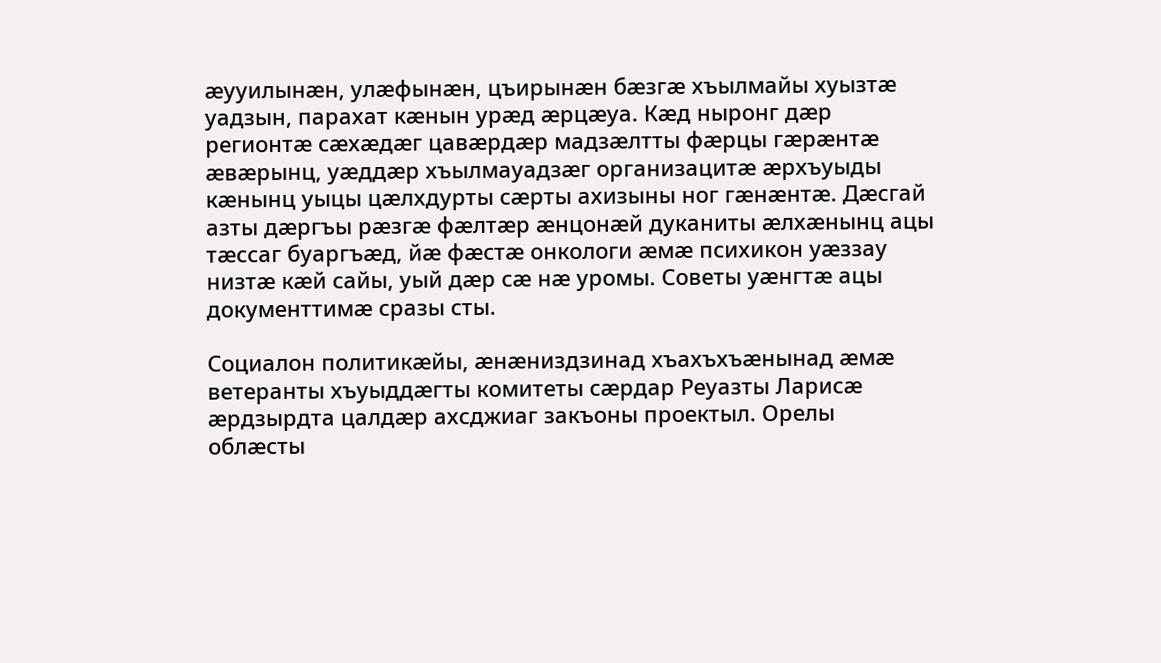ӕууилынӕн, улӕфынӕн, цъирынӕн бӕзгӕ хъылмайы хуызтӕ уадзын, парахат кӕнын урӕд ӕрцӕуа. Кӕд ныронг дӕр регионтӕ сӕхӕдӕг цавӕрдӕр мадзӕлтты фӕрцы гӕрӕнтӕ ӕвӕрынц, уӕддӕр хъылмауадзӕг организацитӕ ӕрхъуыды кӕнынц уыцы цӕлхдурты сӕрты ахизыны ног гӕнӕнтӕ. Дӕсгай азты дӕргъы рӕзгӕ фӕлтӕр ӕнцонӕй дуканиты ӕлхӕнынц ацы тӕссаг буаргъӕд, йӕ фӕстӕ онкологи ӕмӕ психикон уӕззау низтӕ кӕй сайы, уый дӕр сӕ нӕ уромы. Советы уӕнгтӕ ацы документтимӕ сразы сты.

Социалон политикӕйы, ӕнӕниздзинад хъахъхъӕнынад ӕмӕ ветеранты хъуыддӕгты комитеты сӕрдар Реуазты Ларисӕ ӕрдзырдта цалдӕр ахсджиаг закъоны проектыл. Орелы облӕсты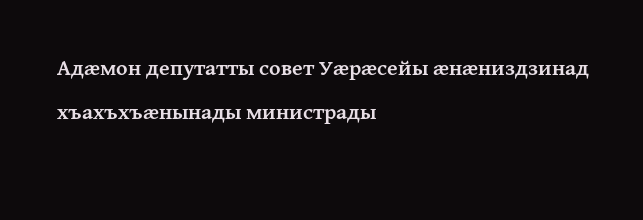Адӕмон депутатты совет Уӕрӕсейы ӕнӕниздзинад хъахъхъӕнынады министрады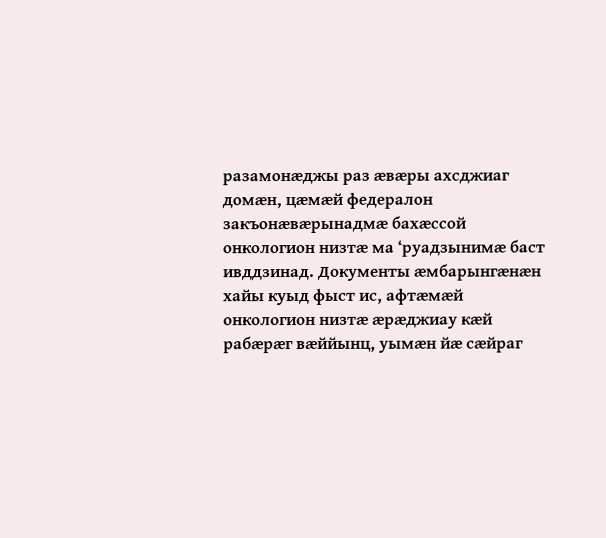разамонӕджы раз ӕвӕры ахсджиаг домӕн, цӕмӕй федералон закъонӕвӕрынадмӕ бахӕссой онкологион низтӕ ма ‘руадзынимӕ баст ивддзинад. Документы ӕмбарынгӕнӕн хайы куыд фыст ис, афтӕмӕй онкологион низтӕ ӕрӕджиау кӕй рабӕрӕг вӕййынц, уымӕн йӕ сӕйраг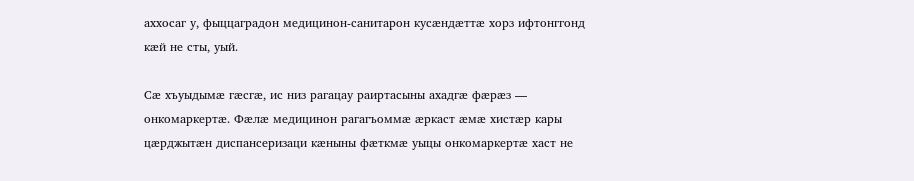аххосаг у, фыццаградон медицинон-санитарон кусӕндӕттӕ хорз ифтонггонд кӕй не сты, уый.

Сӕ хъуыдымӕ гӕсгӕ, ис низ рагацау раиртасыны ахадгӕ фӕрӕз — онкомаркертӕ. Фӕлӕ медицинон рагагъоммӕ ӕркаст ӕмӕ хистӕр кары цӕрджытӕн диспансеризаци кӕныны фӕткмӕ уыцы онкомаркертӕ хаст не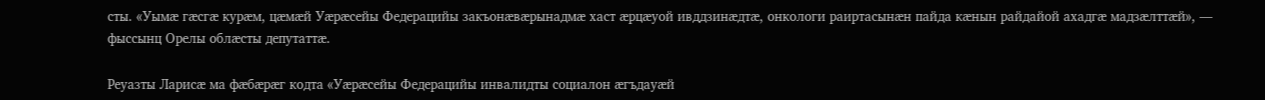сты. «Уымӕ гӕсгӕ курӕм, цӕмӕй Уӕрӕсейы Федерацийы закъонӕвӕрынадмӕ хаст ӕрцӕуой ивддзинӕдтӕ, онкологи раиртасынӕн пайда кӕнын райдайой ахадгӕ мадзӕлттӕй», — фыссынц Орелы облӕсты депутаттӕ.

Реуазты Ларисӕ ма фӕбӕрӕг кодта «Уӕрӕсейы Федерацийы инвалидты социалон ӕгъдауӕй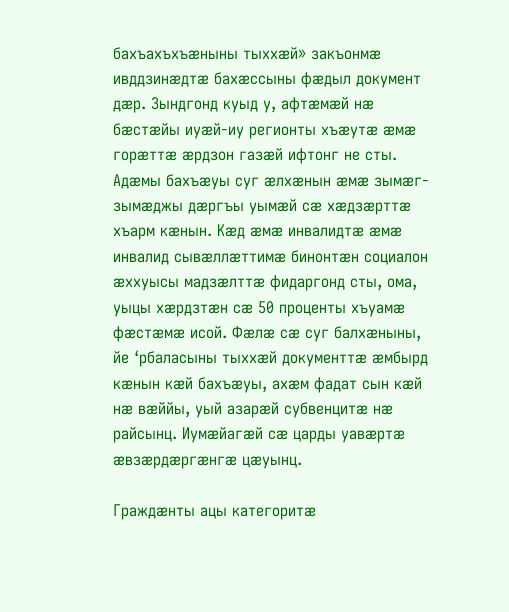бахъахъхъӕныны тыххӕй» закъонмӕ ивддзинӕдтӕ бахӕссыны фӕдыл документ дӕр. Зындгонд куыд у, афтӕмӕй нӕ бӕстӕйы иуӕй-иу регионты хъӕутӕ ӕмӕ горӕттӕ ӕрдзон газӕй ифтонг не сты. Адӕмы бахъӕуы суг ӕлхӕнын ӕмӕ зымӕг-зымӕджы дӕргъы уымӕй сӕ хӕдзӕрттӕ хъарм кӕнын. Кӕд ӕмӕ инвалидтӕ ӕмӕ инвалид сывӕллӕттимӕ бинонтӕн социалон ӕххуысы мадзӕлттӕ фидаргонд сты, ома, уыцы хӕрдзтӕн сӕ 50 проценты хъуамӕ фӕстӕмӕ исой. Фӕлӕ сӕ суг балхӕныны, йе ‘рбаласыны тыххӕй документтӕ ӕмбырд кӕнын кӕй бахъӕуы, ахӕм фадат сын кӕй нӕ вӕййы, уый азарӕй субвенцитӕ нӕ райсынц. Иумӕйагӕй сӕ царды уавӕртӕ ӕвзӕрдӕргӕнгӕ цӕуынц.

Граждӕнты ацы категоритӕ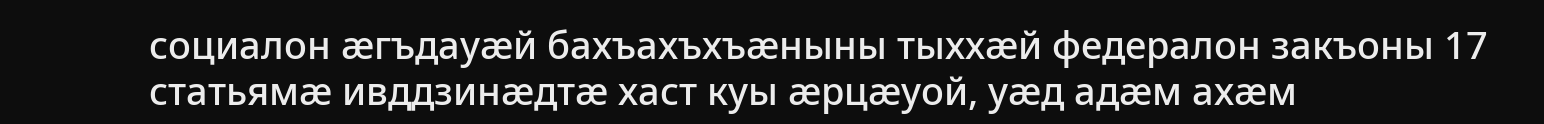социалон ӕгъдауӕй бахъахъхъӕныны тыххӕй федералон закъоны 17 статьямӕ ивддзинӕдтӕ хаст куы ӕрцӕуой, уӕд адӕм ахӕм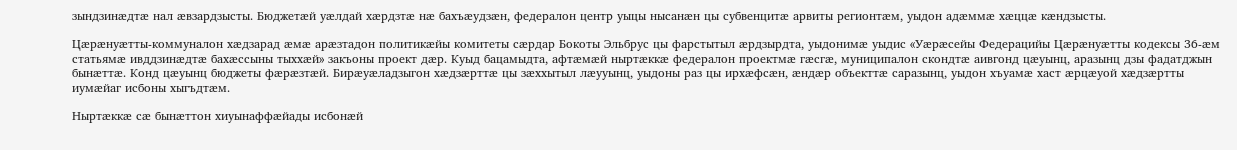зындзинӕдтӕ нал ӕвзардзысты. Бюджетӕй уӕлдай хӕрдзтӕ нӕ бахъӕудзӕн, федералон центр уыцы нысанӕн цы субвенцитӕ арвиты регионтӕм, уыдон адӕммӕ хӕццӕ кӕндзысты.

Цӕрӕнуӕтты-коммуналон хӕдзарад ӕмӕ арӕзтадон политикӕйы комитеты сӕрдар Бокоты Эльбрус цы фарстытыл ӕрдзырдта, уыдонимӕ уыдис «Уӕрӕсейы Федерацийы Цӕрӕнуӕтты кодексы 36-ӕм статьямӕ ивддзинӕдтӕ бахӕссыны тыххӕй» закъоны проект дӕр. Куыд бацамыдта, афтӕмӕй ныртӕккӕ федералон проектмӕ гӕсгӕ, муниципалон скондтӕ аивгонд цӕуынц, аразынц дзы фадатджын бынӕттӕ. Конд цӕуынц бюджеты фӕрӕзтӕй. Бирӕуӕладзыгон хӕдзӕрттӕ цы зӕххытыл лӕууынц, уыдоны раз цы ирхӕфсӕн, ӕндӕр объекттӕ саразынц, уыдон хъуамӕ хаст ӕрцӕуой хӕдзӕртты иумӕйаг исбоны хыгъдтӕм.

Ныртӕккӕ сӕ бынӕттон хиуынаффӕйады исбонӕй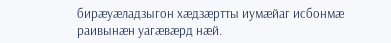бирӕуӕладзыгон хӕдзӕртты иумӕйаг исбонмӕ раивынӕн уагӕвӕрд нӕй.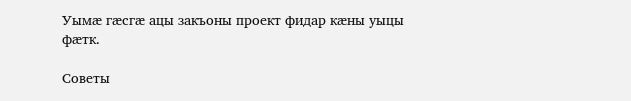Уымӕ гӕсгӕ ацы закъоны проект фидар кӕны уыцы фӕтк.

Советы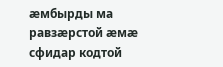ӕмбырды ма равзӕрстой ӕмӕ сфидар кодтой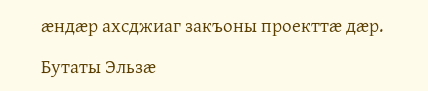ӕндӕр ахсджиаг закъоны проекттӕ дӕр.

Бутаты Эльзӕ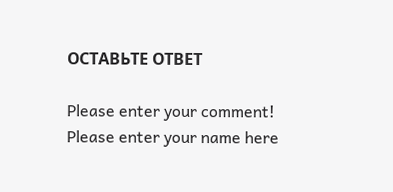ОСТАВЬТЕ ОТВЕТ

Please enter your comment!
Please enter your name here